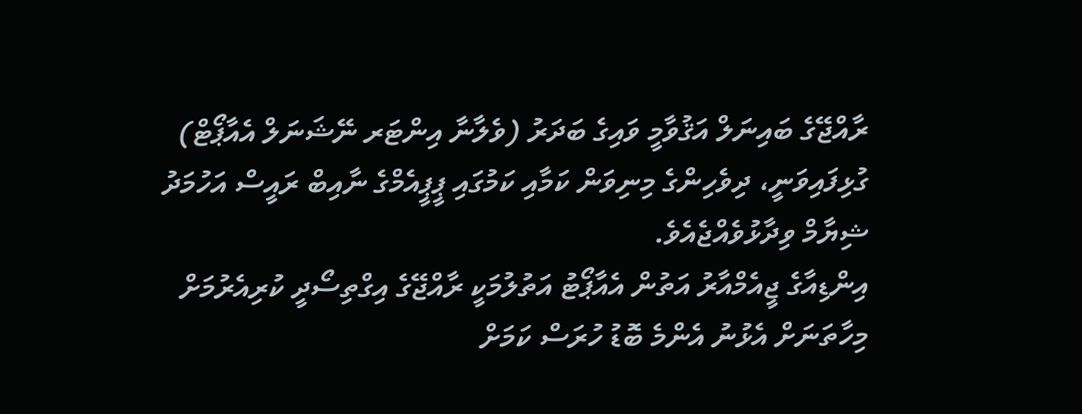ރާއްޖޭގެ ބައިނަލް އަޤުވާމީ ވައިގެ ބަދަރު (ވެލާނާ އިންޓަރ ނޭޝަނަލް އެއާޕޯޓް) ގުޅިފައިވަނީ، ދިވެހިންގެ މިނިވަން ކަމާއި ކަމުގައި ޕީޕީއެމްގެ ނާއިބް ރައީސް އަހުމަދު ޝިޔާމް ވިދާޅުވެއްޖެއެވެ.
އިންޑިއާގެ ޖީއެމްއާރު އަތުން އެއާޕޯޓު އަތުލުމަކީ ރާއްޖޭގެ އިގްތިސޯދީ ކުރިއެރުމަށް މިހާތަނަށް އެޅުނު އެންމެ ބޮޑު ހުރަސް ކަމަށް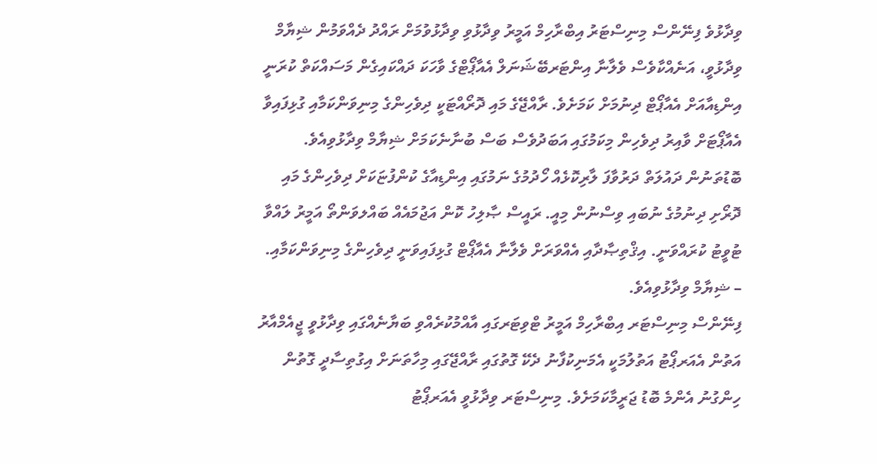ވިދާޅުވެ ފިނޭންސް މިނިސްޓަރު އިބްރާހިމް އަމީރު ވިދާޅުވި ވިދާޅުވުމަށް ރައްދު ދެއްވަމުން ޝިޔާމް ވިދާޅުވީ، އަނެއްކާވެސް ވެލާނާ އިންޓަރބޭޝަނަލް އެއާޕޯޓްގެ ވާހަކަ ދައްކައިގެން މަސައްކަތް ކުރަނީ އިންޑިއާއަށް އެއާޕޯޓް ދިނުމަށް ކަމަށެވެ. ރާއްޖޭގެ މައި ދޮރޯއްޓަކީ ދިވެހިންގެ މިނިވަންކަމާއި ގުޅިފައިވާ އެއާޕޯޓަށް ވާއިރު ދިވެހިން މިކަމުގައި އަބަދުވެސް ބަސް ބުނާނެކަމަށް ޝިޔާމް ވިދާޅުވިއެވެ.
ބޮޑުތަނުން ދައުލަތް ދަރުވާފަ ލާރިކޮޅެއް ހޯދުމުގެ ނަމުގައި އިންޑިއާގެ ކުންފުޏަކަށް ދިވެހިންގެ މައި ދޮރޯށި ދިނުމުގެ ނުބައި ވިސްނުން މިއީ. ރައީސް ޞާލިހު ކޮން އަޖުމައެއް ބައްލވަންތޯ އަމީރު ލައްވާ ޓުވީޓު ކުރައްވަނީ. އިޤްތިޞާދާއި އެއްވަރަށް ވެލާނާ އެއާޕޯޓް ގުޅިފައިވަނީ ދިވެހިންގެ މިނިވަންކަމާއި.
– ޝިޔާމް ވިދާޅުވިއެވެ.
ފިނޭންސް މިނިސްޓަރ އިބްރާހިމް އަމީރު ޓްވިޓަރގައި އާއްމުކުރެއްވި ބަޔާނެއްގައި ވިދާޅުވީ ޖީއެމްއާރު އަތުން އެއަރޕޯޓު އަތުލުމަކީ އެމަނިކުފާނު ދެކޭ ގޮތުގައި ރާއްޖޭގައި މިހާތަނަށް އިގުތިސާދީ ގޮތުން ހިންގުނު އެންމެ ބޮޑު ޖަރީމާކަމަށެވެ. މިނިސްޓަރ ވިދާޅުވީ އެއަރޕޯޓު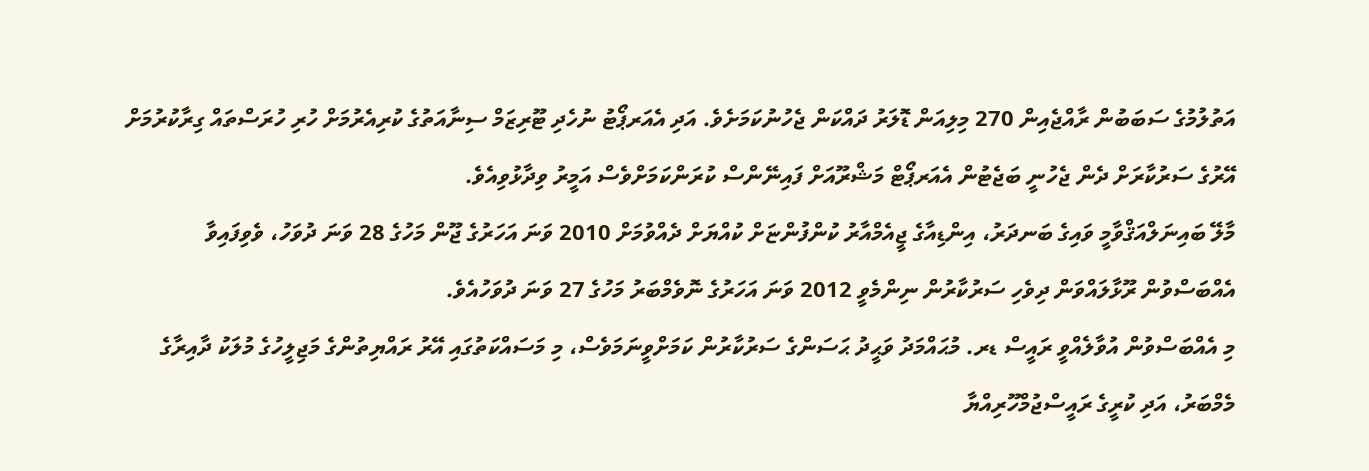އަތުލުމުގެ ސަބަބުން ރާއްޖެއިން 270 މިލިއަން ޑޮލަރު ދައްކަން ޖެހުނުކަމަށެވެ. އަދި އެއަރޕޯޓު ނުހެދި ޓޫރިޒަމް ސިނާއަތުގެ ކުރިއެރުމަށް ހުރި ހުރަސްތައް ގިރާކުރުމަށް އޭރުގެ ސަރުކާރަށް ދެން ޖެހުނީ ބަޖެޓުން އެއަރޕޯޓް މަޝްރޫއަށް ފައިނޭންސް ކުރަންކަމަށްވެސް އަމީރު ވިދާޅުވިއެވެ.
މާލޭ ބައިނަލްއަޤްވާމީ ވައިގެ ބަނދަރު، އިންޑިއާގެ ޖީއެމްއާރު ކުންފުންޏަށް ކުއްޔަށް ދެއްވުމަށް 2010 ވަނަ އަހަރުގެ ޖޫން މަހުގެ 28 ވަނަ ދުވަހު، ވެވިފައިވާ އެއްބަސްވުން ރޫޅާލައްވަން ދިވެހި ސަރުކާރުން ނިންމެވީ 2012 ވަނަ އަހަރުގެ ނޮވެމްބަރު މަހުގެ 27 ވަނަ ދުވަހުއެވެ.
މި އެއްބަސްވުން އުވާލެއްވީ ރައީސް ޑރ. މުޙައްމަދު ވަޙީދު ޙަސަންގެ ސަރުކާރުން ކަމަށްވީނަމަވެސް، މި މަސައްކަތުގައި އޭރު ރައްޔިތުންގެ މަޖިލީހުގެ މުލަކު ދާއިރާގެ މެމްބަރު، އަދި ކުރީގެ ރައީސްޖުމްހޫރިއްޔާ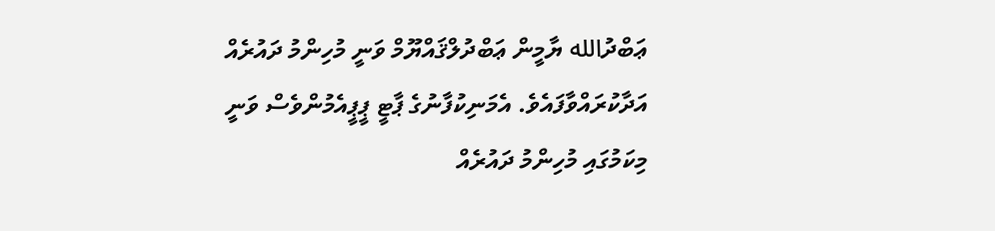ޢަބްދުالله ޔާމީން ޢަބްދުލްޤައްޔޫމް ވަނީ މުހިންމު ދައުރެއް އަދާކުރައްވާފައެވެ. އެމަނިކުފާނުގެ ޕާޓީ ޕީޕީއެމުންވެސް ވަނީ މިކަމުގައި މުހިންމު ދައުރެއް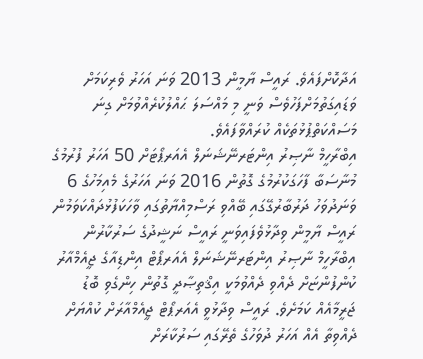އަދާކޮށްފައެވެ. ރައީސް ޔާމީން 2013 ވަނަ އަހަރު ވެރިކަމަށް ވަޑައިގަތުމަށްފަހުވެސް ވަނީ މި މައްސަލަ ޙައްލުކުރެއްވުމަށް ގިނަ މަސައްކަތްޕުޅުތަކެއް ކުރައްވާފައެވެ.
އިބްރާހީމް ނާޞިރު އިންޓަރނޭޝަނަލް އެއަރޕޯޓަށް 50 އަހަރު ފުރުމުގެ މުނާސަބާ ފާހަގަކުރުމުގެ ގޮތުން 2016 ވަނަ އަހަރުގެ މެއިމަހުގެ 6 ވަނަދުވަހު ދަރުބާރުގޭގައި ބޭއްވި ރަސްމިއްޔާތުގައި ވާހަކަފުޅުދައްކަވަމުން ރައީސް ޔާމީން ވިދާޅުވެފައިވަނީ ރައީސް ނަޝީދުގެ ސަރުކާރުން އިބްރާހީމް ނާޞިރު އިންޓަރނޭޝަނަލް އެއަރޕޯޓް އިންޑިއާގެ ޖީއެމްއާރު ކުންފުންޏަށް ދެއްވި ދެއްވުމަކީ އިޤްތިޞާދީ ގޮތުން ހިންގެވި ބޮޑު ޖަރީމާއެއް ކަމަށެވެ. ރައީސް ވިދާޅުވީ އެއަރޕޯޓް ޖީއެމްއާރަށް ކުއްޔަށް ދެއްވިތާ އެއް އަހަރު ދުވަހުގެ ތެރޭގައި ސަރުކާރަށް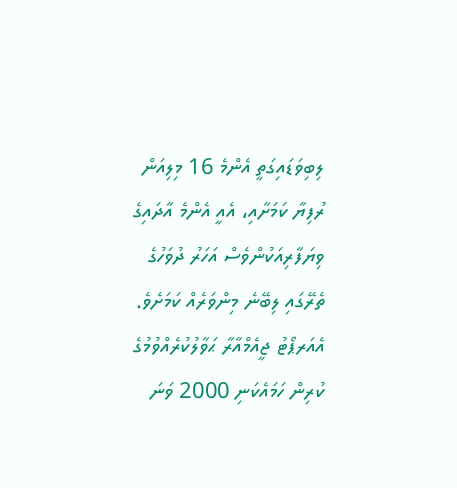ލިބިވަޑައިގަތީ އެންމެ 16 މިލިއަން ރުފިޔާ ކަމަށާއި، އެއީ އެންމެ އާދައިގެ ވިޔަފާރިއަކުންވެސް އަހަރު ދުވަހުގެ ތެރޭގައި ލިބޭނެ މިންވަރެއް ކަމަށެވެ.
އެއަރޕޯޓު ޖީއެމްއާރާ ޙަވާލުކުރެއްވުމުގެ ކުރިން ހަމައެކަނި 2000 ވަނަ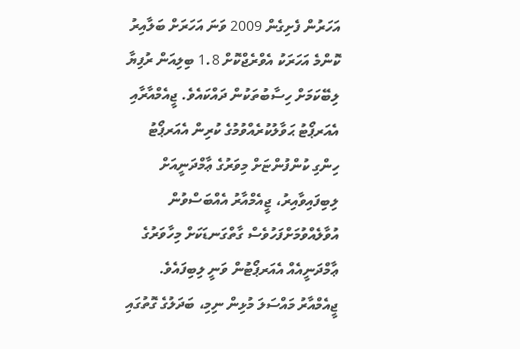އަހަރުން ފެށިގެން 2009 ވަނަ އަހަރަށް ބަލާއިރު ކޮންމެ އަހަރަކު އެވްރެޖްކޮށް 1.8 ބިލިއަން ރުފިޔާ ލިބޭކަމަށް ހިސާބުތަކުން ދައްކައެވެ. ޖީއެމްއާރާއި އެއަރޕޯޓު ޙަވާލުކުރެއްވުމުގެ ކުރިން އެއަރޕޯޓު ހިންގި ކުންފުންޏަށް މިވަރުގެ ޢާމްދަނީއަށް ލިބިފައިވާއިރު، ޖީއެމްއާރު އެއްބަސްވުން އުވާލެއްވުމަށްފަހުވެސް ގާތްގަނޑަކަށް މިހާވަރުގެ ޢާމްދަނީއެއް އެއަރޕޯޓުން ވަނީ ލިބިފައެވެ. ޖީއެމްއާރު މައްސަލަ މުޅިން ނިމި، ބަދަލުގެ ގޮތުގައި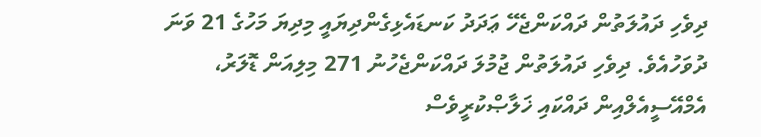ދިވެހި ދައުލަތުން ދައްކަންޖެހޭ ޢަދަދު ކަނޑައެޅިގެންދިޔައީ މިދިޔަ މަހުގެ 21 ވަނަ ދުވަހުއެވެ. ދިވެހި ދައުލަތުން ޖުމުލަ ދައްކަންޖެހުނު 271 މިލިއަން ޑޮލަރު، އެމްއޭސީއެލްއިން ދައްކައި ޚަލާޞްކުރީވެސް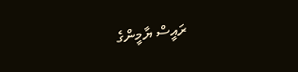ރައީސް ޔާމީންގެ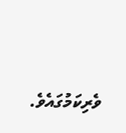ވެރިކަމުގައެވެ.